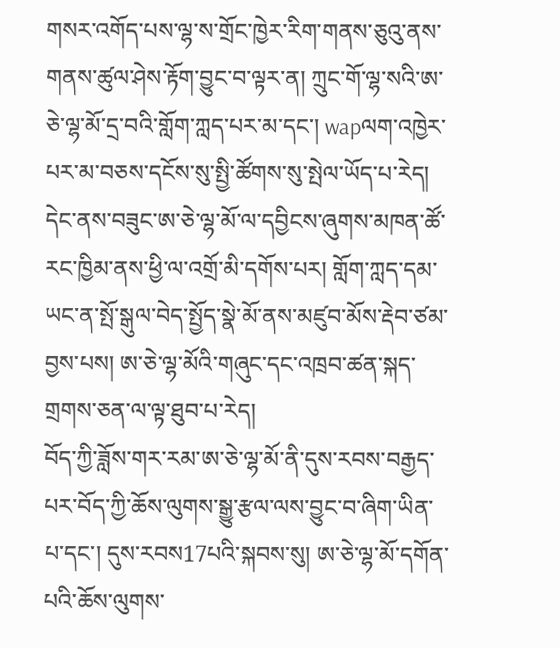གསར་འགོད་པས་ལྷ་ས་གྲོང་ཁྱེར་རིག་གནས་ཅུའུ་ནས་གནས་ཚུལ་ཤེས་རྟོག་བྱུང་བ་ལྟར་ན། ཀྲུང་གོ་ལྷ་སའི་ཨ་ཅེ་ལྷ་མོ་དྲ་བའི་གློག་ཀླད་པར་མ་དང་། wapལག་འཁྱེར་པར་མ་བཅས་དངོས་སུ་སྤྱི་ཚོགས་སུ་སྤེལ་ཡོད་པ་རེད། དེང་ནས་བཟུང་ཨ་ཅེ་ལྷ་མོ་ལ་དབྱིངས་ཞུགས་མཁན་ཚོ་རང་ཁྱིམ་ནས་ཕྱི་ལ་འགྲོ་མི་དགོས་པར། གློག་ཀླད་དམ་ཡང་ན་སྤོ་སྒུལ་བེད་སྤྱོད་སྣེ་མོ་ནས་མཛུབ་མོས་རྡེབ་ཙམ་བྱས་པས། ཨ་ཅེ་ལྷ་མོའི་གཞུང་དང་འཁྲབ་ཚན་སྐད་གྲགས་ཅན་ལ་ལྟ་ཐུབ་པ་རེད།
བོད་ཀྱི་ཟློས་གར་རམ་ཨ་ཅེ་ལྷ་མོ་ནི་དུས་རབས་བརྒྱད་པར་བོད་ཀྱི་ཆོས་ལུགས་སྒྱུ་རྩལ་ལས་བྱུང་བ་ཞིག་ཡིན་པ་དང་། དུས་རབས17པའི་སྐབས་སུ། ཨ་ཅེ་ལྷ་མོ་དགོན་པའི་ཆོས་ལུགས་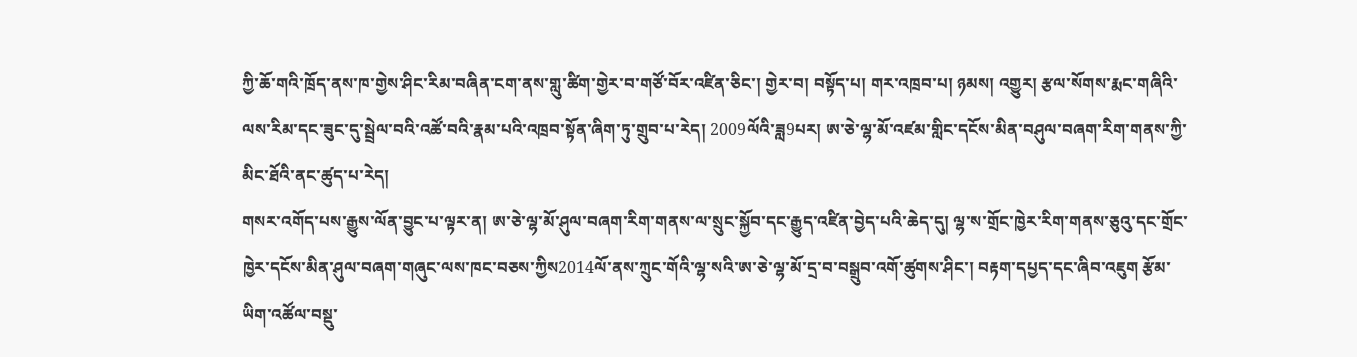ཀྱི་ཆོ་གའི་ཁྲོད་ནས་ཁ་གྱེས་ཤིང་རིམ་བཞིན་ངག་ནས་གླུ་ཚིག་གྱེར་བ་གཙོ་བོར་འཛིན་ཅིང་། གྱེར་བ། བསྟོད་པ། གར་འཁྲབ་པ། ཉམས། འགྱུར། རྩལ་སོགས་རྨང་གཞིའི་ལས་རིམ་དང་ཟུང་དུ་སྦྲེལ་བའི་འཚོ་བའི་རྣམ་པའི་འཁྲབ་སྟོན་ཞིག་ཏུ་གྲུབ་པ་རེད། 2009ལོའི་ཟླ9པར། ཨ་ཅེ་ལྷ་མོ་འཛམ་གླིང་དངོས་མིན་བཤུལ་བཞག་རིག་གནས་ཀྱི་མིང་ཐོའི་ནང་ཚུད་པ་རེད།
གསར་འགོད་པས་རྒྱུས་ལོན་བྱུང་པ་ལྟར་ན། ཨ་ཅེ་ལྷ་མོ་ཤུལ་བཞག་རིག་གནས་ལ་སྲུང་སྐྱོབ་དང་རྒྱུད་འཛིན་བྱེད་པའི་ཆེད་དུ། ལྷ་ས་གྲོང་ཁྱེར་རིག་གནས་ཅུའུ་དང་གྲོང་ཁྱེར་དངོས་མིན་ཤུལ་བཞག་གཞུང་ལས་ཁང་བཅས་ཀྱིས2014ལོ་ནས་ཀྲུང་གོའི་ལྷ་སའི་ཨ་ཅེ་ལྷ་མོ་དྲ་བ་བསྒྲུབ་འགོ་ཚུགས་ཤིང་། བརྟག་དཔྱད་དང་ཞིབ་འཇུག རྩོམ་ཡིག་འཚོལ་བསྡུ་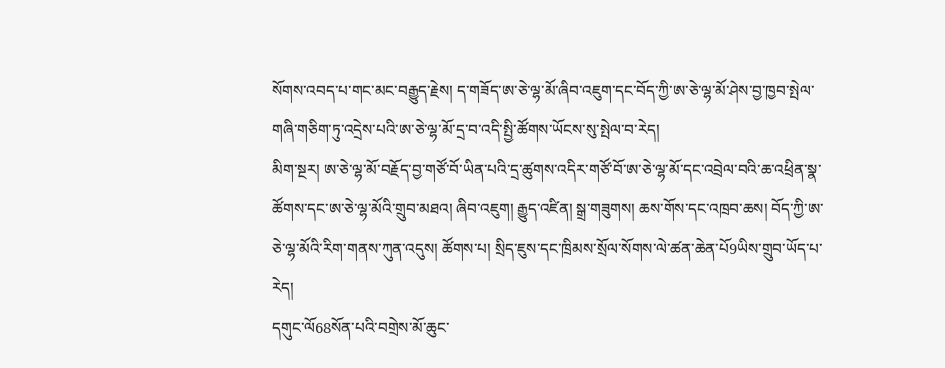སོགས་འབད་པ་གང་མང་བརྒྱུད་རྗེས། ད་གཟོད་ཨ་ཅེ་ལྷ་མོ་ཞིབ་འཇུག་དང་བོད་ཀྱི་ཨ་ཅེ་ལྷ་མོ་ཤེས་བྱ་ཁྱབ་སྤེལ་གཞི་གཅིག་ཏུ་འདྲེས་པའི་ཨ་ཅེ་ལྷ་མོ་དྲ་བ་འདི་སྤྱི་ཚོགས་ཡོངས་སུ་སྤེལ་བ་རེད།
མིག་སྔར། ཨ་ཅེ་ལྷ་མོ་བརྗོད་བྱ་གཙོ་བོ་ཡིན་པའི་དྲ་ཚུགས་འདིར་གཙོ་བོ་ཨ་ཅེ་ལྷ་མོ་དང་འབྲེལ་བའི་ཆ་འཕྲིན་སྣ་ཚོགས་དང་ཨ་ཅེ་ལྷ་མོའི་གྲུབ་མཐའ། ཞིབ་འཇུག། རྒྱུད་འཛིན། སྒྲ་གཟུགས། ཆས་གོས་དང་འཁྲབ་ཆས། བོད་ཀྱི་ཨ་ཅེ་ལྷ་མོའི་རིག་གནས་ཀུན་འདུས། ཚོགས་པ། སྲིད་ཇུས་དང་ཁྲིམས་སྲོལ་སོགས་ལེ་ཚན་ཆེན་པོ9ཡིས་གྲུབ་ཡོད་པ་རེད།
དགུང་ལོ68སོན་པའི་བགྲེས་མོ་ཆུང་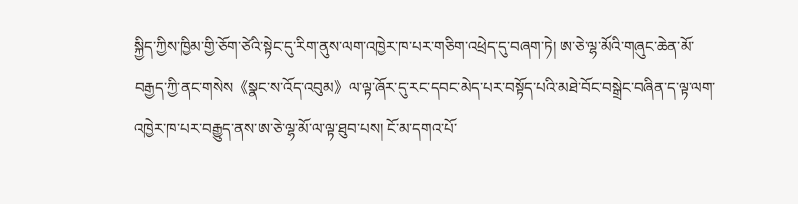སྐྱིད་ཀྱིས་ཁྱིམ་གྱི་ཅོག་ཙེའི་སྟེང་དུ་རིག་ནུས་ལག་འཁྱེར་ཁ་པར་གཅིག་འཕྲེད་དུ་བཞག་ཏེ། ཨ་ཅེ་ལྷ་མོའི་གཞུང་ཆེན་མོ་བརྒྱད་ཀྱི་ནང་གསེས《སྣང་ས་འོད་འབུམ》ལ་ལྟ་ཞོར་དུ་རང་དབང་མེད་པར་བསྟོད་པའི་མཐེ་བོང་བསྒྲེང་བཞིན་ད་ལྟ་ལག་འཁྱེར་ཁ་པར་བརྒྱུད་ནས་ཨ་ཅེ་ལྷ་མོ་ལ་ལྟ་ཐུབ་པས། ངོ་མ་དགའ་པོ་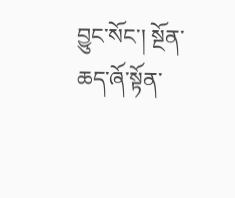བྱུང་སོང་། སྔོན་ཆད་ཞོ་སྟོན་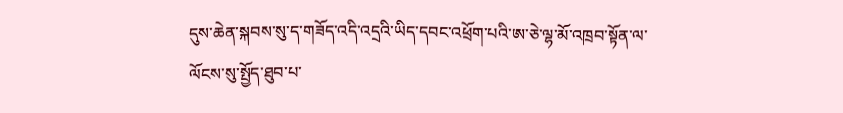དུས་ཆེན་སྐབས་སུ་ད་གཟོད་འདི་འདྲའི་ཡིད་དབང་འཕྲོག་པའི་ཨ་ཅེ་ལྷ་མོ་འཁྲབ་སྟོན་ལ་ལོངས་སུ་སྤྱོད་ཐུབ་པ་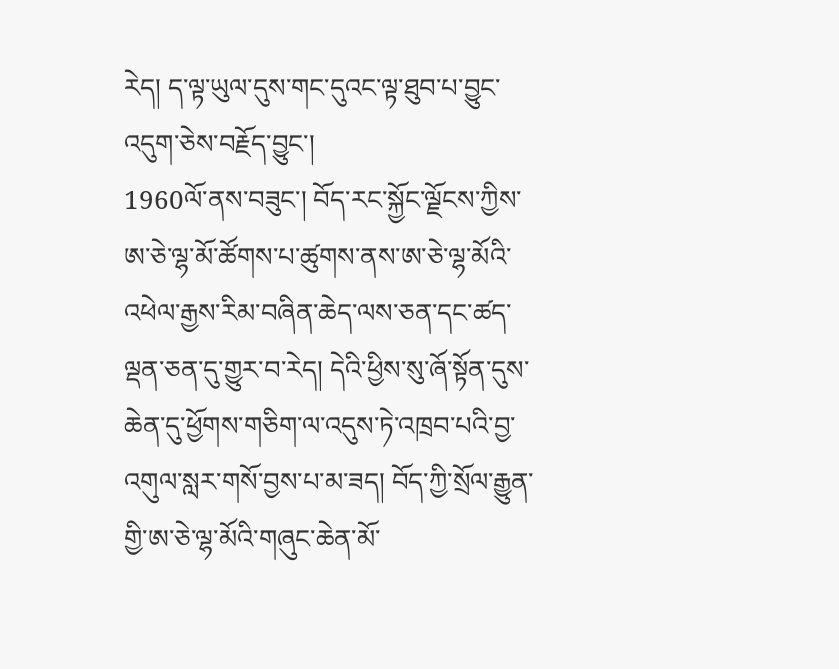རེད། ད་ལྟ་ཡུལ་དུས་གང་དུའང་ལྟ་ཐུབ་པ་བྱུང་འདུག་ཅེས་བརྗོད་བྱུང་།
1960ལོ་ནས་བཟུང་། བོད་རང་སྐྱོང་ལྗོངས་ཀྱིས་ཨ་ཅེ་ལྷ་མོ་ཚོགས་པ་ཚུགས་ནས་ཨ་ཅེ་ལྷ་མོའི་འཕེལ་རྒྱས་རིམ་བཞིན་ཆེད་ལས་ཅན་དང་ཚད་ལྡན་ཅན་དུ་གྱུར་བ་རེད། དེའི་ཕྱིས་སུ་ཞོ་སྟོན་དུས་ཆེན་དུ་ཕྱོགས་གཅིག་ལ་འདུས་ཏེ་འཁྲབ་པའི་བྱ་འགུལ་སླར་གསོ་བྱས་པ་མ་ཟད། བོད་ཀྱི་སྲོལ་རྒྱུན་གྱི་ཨ་ཅེ་ལྷ་མོའི་གཞུང་ཆེན་མོ་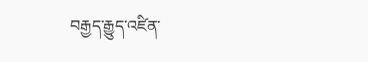བརྒྱད་རྒྱུད་འཛིན་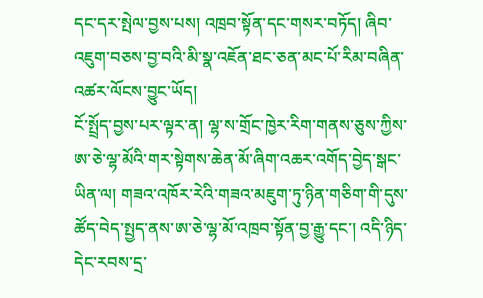དང་དར་སྤེལ་བྱས་པས། འཁྲབ་སྟོན་དང་གསར་བཏོད། ཞིབ་འཇུག་བཅས་བྱ་བའི་མི་སྣ་འཇོན་ཐང་ཅན་མང་པོ་རིམ་བཞིན་འཚར་ལོངས་བྱུང་ཡོད།
ངོ་སྤྲོད་བྱས་པར་ལྟར་ན། ལྷ་ས་གྲོང་ཁྱེར་རིག་གནས་ཅུས་ཀྱིས་ཨ་ཅེ་ལྷ་མོའི་གར་སྟེགས་ཆེན་མོ་ཞིག་འཆར་འགོད་བྱེད་སྒང་ཡིན་ལ། གཟའ་འཁོར་རེའི་གཟའ་མཇུག་ཏུ་ཉིན་གཅིག་གི་དུས་ཚོད་བེད་སྤྱད་ནས་ཨ་ཅེ་ལྷ་མོ་འཁྲབ་སྟོན་བྱ་རྒྱུ་དང་། འདི་ཉིད་དེང་རབས་དྲ་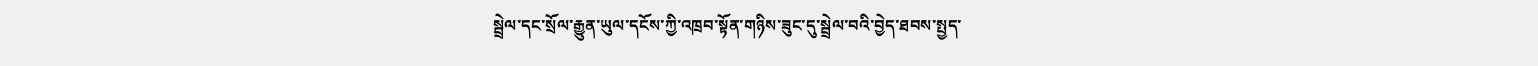སྦྲེལ་དང་སྲོལ་རྒྱུན་ཡུལ་དངོས་ཀྱི་འཁྲབ་སྟོན་གཉིས་ཟུང་དུ་སྦྲེལ་བའི་བྱེད་ཐབས་སྤྱད་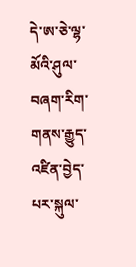དེ་ཨ་ཅེ་ལྷ་མོའི་ཤུལ་བཞག་རིག་གནས་རྒྱུད་འཛིན་བྱེད་པར་སྐུལ་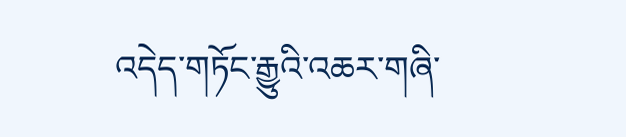འདེད་གཏོང་རྒྱུའི་འཆར་གཞི་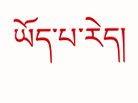ཡོད་པ་རེད།